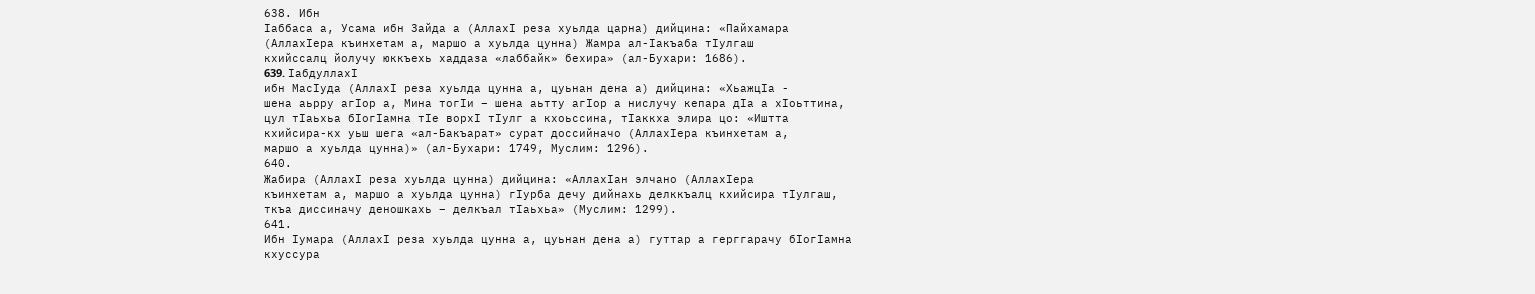638. Ибн
Iаббаса а, Усама ибн Зайда а (АллахI реза хуьлда царна) дийцина: «Пайхамара
(АллахIера къинхетам а, маршо а хуьлда цунна) Жамра ал-Iакъаба тIулгаш
кхийссалц йолучу юккъехь хаддаза «лаббайк» бехира» (ал-Бухари: 1686).
639. IабдуллахI
ибн МасIуда (АллахI реза хуьлда цунна а, цуьнан дена а) дийцина: «ХьажцIа -
шена аьрру агIор а, Мина тогIи – шена аьтту агIор а нислучу кепара дIа а хIоьттина,
цул тIаьхьа бIогIамна тIе ворхI тIулг а кхоьссина, тIаккха элира цо: «Иштта
кхийсира-кх уьш шега «ал-Бакъарат» сурат доссийначо (АллахIера къинхетам а,
маршо а хуьлда цунна)» (ал-Бухари: 1749, Муслим: 1296).
640.
Жабира (АллахI реза хуьлда цунна) дийцина: «АллахIан элчано (АллахIера
къинхетам а, маршо а хуьлда цунна) гIурба дечу дийнахь делккъалц кхийсира тIулгаш,
ткъа диссиначу деношкахь – делкъал тIаьхьа» (Муслим: 1299).
641.
Ибн Iумара (АллахI реза хуьлда цунна а, цуьнан дена а) гуттар а герггарачу бIогIамна
кхуссура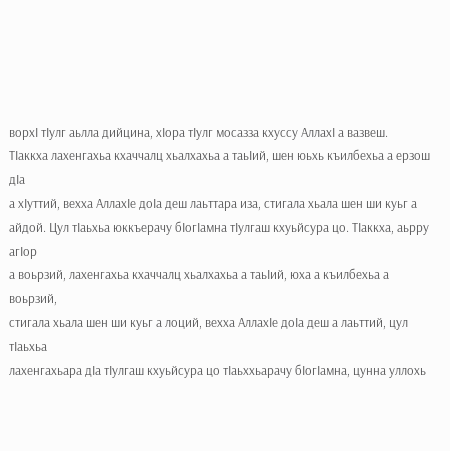ворхI тIулг аьлла дийцина, хIора тIулг мосазза кхуссу АллахI а вазвеш.
ТIаккха лахенгахьа кхаччалц хьалхахьа а таьIий, шен юьхь къилбехьа а ерзош дIа
а хIуттий, вехха АллахIе доIа деш лаьттара иза, стигала хьала шен ши куьг а
айдой. Цул тIаьхьа юккъерачу бIогIамна тIулгаш кхуьйсура цо. ТIаккха, аьрру агIор
а воьрзий, лахенгахьа кхаччалц хьалхахьа а таьIий, юха а къилбехьа а воьрзий,
стигала хьала шен ши куьг а лоций, вехха АллахIе доIа деш а лаьттий, цул тIаьхьа
лахенгахьара дIа тIулгаш кхуьйсура цо тIаьххьарачу бIогIамна, цунна уллохь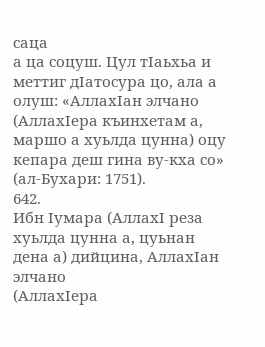саца
а ца соцуш. Цул тIаьхьа и меттиг дIатосура цо, ала а олуш: «АллахIан элчано
(АллахIера къинхетам а, маршо а хуьлда цунна) оцу кепара деш гина ву-кха со»
(ал-Бухари: 1751).
642.
Ибн Iумара (АллахI реза хуьлда цунна а, цуьнан дена а) дийцина, АллахIан элчано
(АллахIера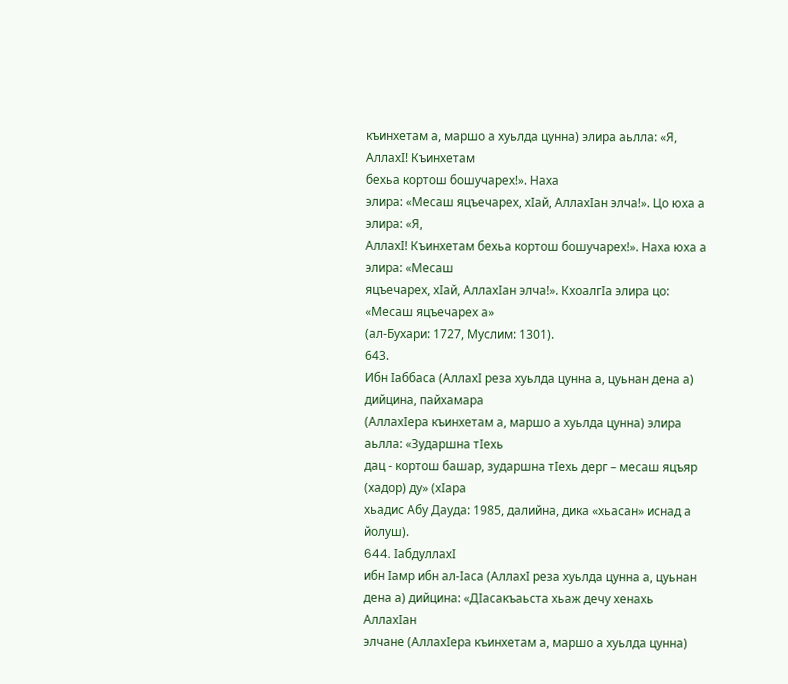къинхетам а, маршо а хуьлда цунна) элира аьлла: «Я, АллахI! Къинхетам
бехьа кортош бошучарех!». Наха
элира: «Месаш яцъечарех, хIай, АллахIан элча!». Цо юха а элира: «Я,
АллахI! Къинхетам бехьа кортош бошучарех!». Наха юха а элира: «Месаш
яцъечарех, хIай, АллахIан элча!». КхоалгIа элира цо: «Месаш яцъечарех а»
(ал-Бухари: 1727, Муслим: 1301).
643.
Ибн Iаббаса (АллахI реза хуьлда цунна а, цуьнан дена а) дийцина, пайхамара
(АллахIера къинхетам а, маршо а хуьлда цунна) элира аьлла: «Зударшна тIехь
дац - кортош башар, зударшна тIехь дерг – месаш яцъяр (хадор) ду» (хIара
хьадис Абу Дауда: 1985, далийна, дика «хьасан» иснад а йолуш).
644. IабдуллахI
ибн Iамр ибн ал-Iаса (АллахI реза хуьлда цунна а, цуьнан дена а) дийцина: «ДIасакъаьста хьаж дечу хенахь АллахIан
элчане (АллахIера къинхетам а, маршо а хуьлда цунна)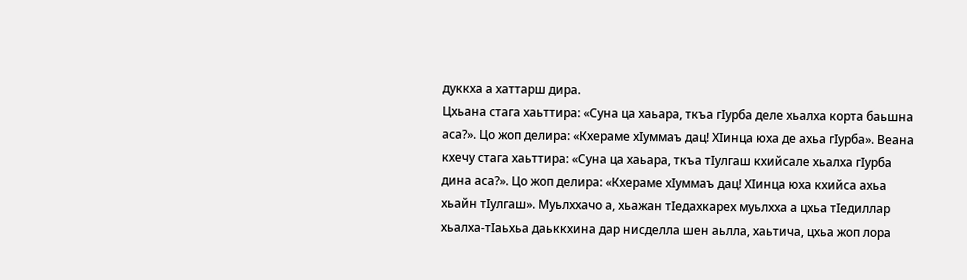дуккха а хаттарш дира.
Цхьана стага хаьттира: «Суна ца хаьара, ткъа гIурба деле хьалха корта баьшна
аса?». Цо жоп делира: «Кхераме хIуммаъ дац! ХIинца юха де ахьа гIурба». Веана
кхечу стага хаьттира: «Суна ца хаьара, ткъа тIулгаш кхийсале хьалха гIурба
дина аса?». Цо жоп делира: «Кхераме хIуммаъ дац! ХIинца юха кхийса ахьа
хьайн тIулгаш». Муьлххачо а, хьажан тIедахкарех муьлхха а цхьа тIедиллар
хьалха-тIаьхьа даьккхина дар нисделла шен аьлла, хаьтича, цхьа жоп лора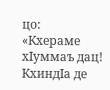цо:
«Кхераме хIуммаъ дац! КхиндIа де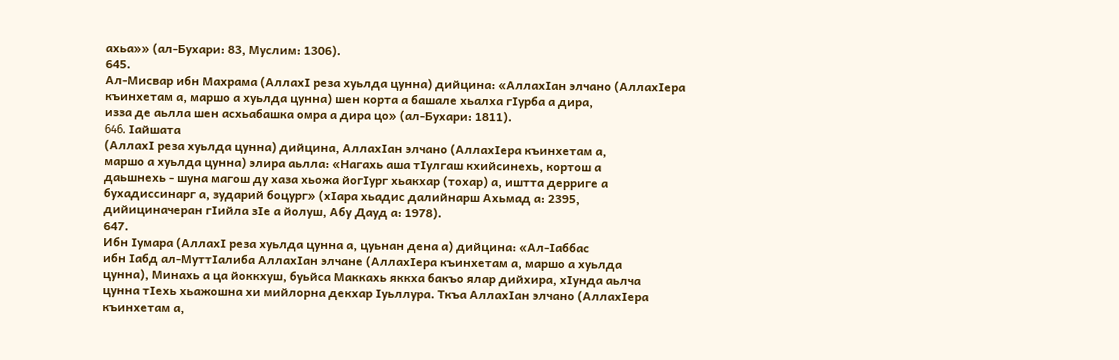ахьа»» (ал-Бухари: 83, Муслим: 1306).
645.
Ал-Мисвар ибн Махрама (АллахI реза хуьлда цунна) дийцина: «АллахIан элчано (АллахIера
къинхетам а, маршо а хуьлда цунна) шен корта а башале хьалха гIурба а дира,
изза де аьлла шен асхьабашка омра а дира цо» (ал-Бухари: 1811).
646. Iайшата
(АллахI реза хуьлда цунна) дийцина, АллахIан элчано (АллахIера къинхетам а,
маршо а хуьлда цунна) элира аьлла: «Нагахь аша тIулгаш кхийсинехь, кортош а
даьшнехь - шуна магош ду хаза хьожа йогIург хьакхар (тохар) а, иштта дерриге а
бухадиссинарг а, зударий боцург» (хIара хьадис далийнарш Ахьмад а: 2395,
дийициначеран гIийла зIе а йолуш, Абу Дауд а: 1978).
647.
Ибн Iумара (АллахI реза хуьлда цунна а, цуьнан дена а) дийцина: «Ал-Iаббас
ибн Iабд ал-МуттIалиба АллахIан элчане (АллахIера къинхетам а, маршо а хуьлда
цунна), Минахь а ца йоккхуш, буьйса Маккахь яккха бакъо ялар дийхира, хIунда аьлча
цунна тIехь хьажошна хи мийлорна декхар Iуьллура. Ткъа АллахIан элчано (АллахIера
къинхетам а,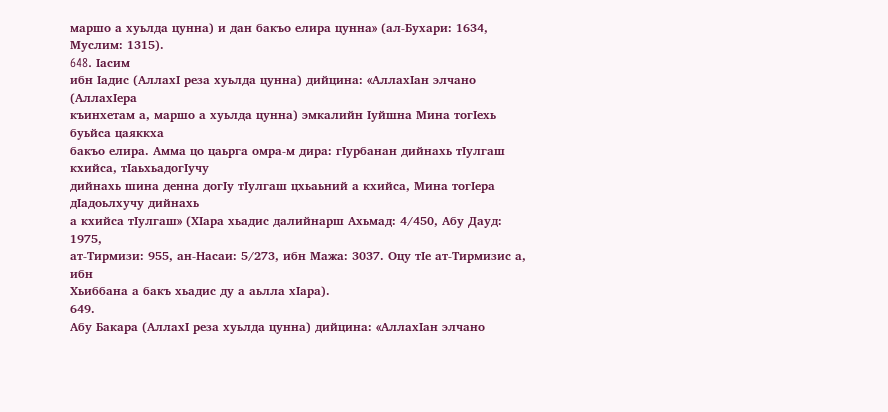маршо а хуьлда цунна) и дан бакъо елира цунна» (ал-Бухари: 1634,
Муслим: 1315).
648. Iасим
ибн Iадис (АллахI реза хуьлда цунна) дийцина: «АллахIан элчано (АллахIера
къинхетам а, маршо а хуьлда цунна) эмкалийн Iуйшна Мина тогIехь буьйса цаяккха
бакъо елира. Амма цо цаьрга омра-м дира: гIурбанан дийнахь тIулгаш кхийса, тIаьхьадогIучу
дийнахь шина денна догIу тIулгаш цхьаьний а кхийса, Мина тогIера дIадоьлхучу дийнахь
а кхийса тIулгаш» (ХIара хьадис далийнарш Ахьмад: 4/450, Абу Дауд: 1975,
ат-Тирмизи: 955, ан-Насаи: 5/273, ибн Мажа: 3037. Оцу тIе ат-Тирмизис а, ибн
Хьиббана а бакъ хьадис ду а аьлла хIара).
649.
Абу Бакара (АллахI реза хуьлда цунна) дийцина: «АллахIан элчано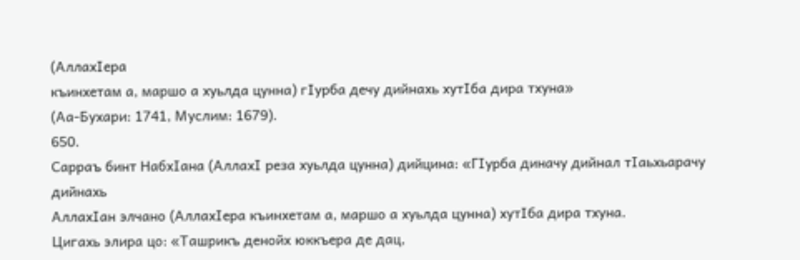(АллахIера
къинхетам а, маршо а хуьлда цунна) гIурба дечу дийнахь хутIба дира тхуна»
(Аа-Бухари: 1741, Муслим: 1679).
650.
Сарраъ бинт НабхIана (АллахI реза хуьлда цунна) дийцина: «ГIурба диначу дийнал тIаьхьарачу дийнахь
АллахIан элчано (АллахIера къинхетам а, маршо а хуьлда цунна) хутIба дира тхуна.
Цигахь элира цо: «Ташрикъ денойх юккъера де дац,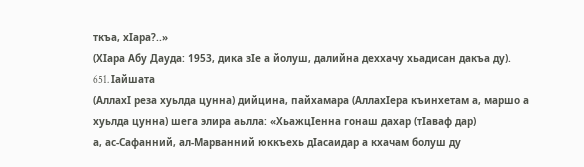ткъа, хIара?..»
(ХIара Абу Дауда: 1953, дика зIе а йолуш, далийна деххачу хьадисан дакъа ду).
651. Iайшата
(АллахI реза хуьлда цунна) дийцина, пайхамара (АллахIера къинхетам а, маршо а
хуьлда цунна) шега элира аьлла: «ХьажцIенна гонаш дахар (тIаваф дар)
а, ас-Сафанний, ал-Марванний юккъехь дIасаидар а кхачам болуш ду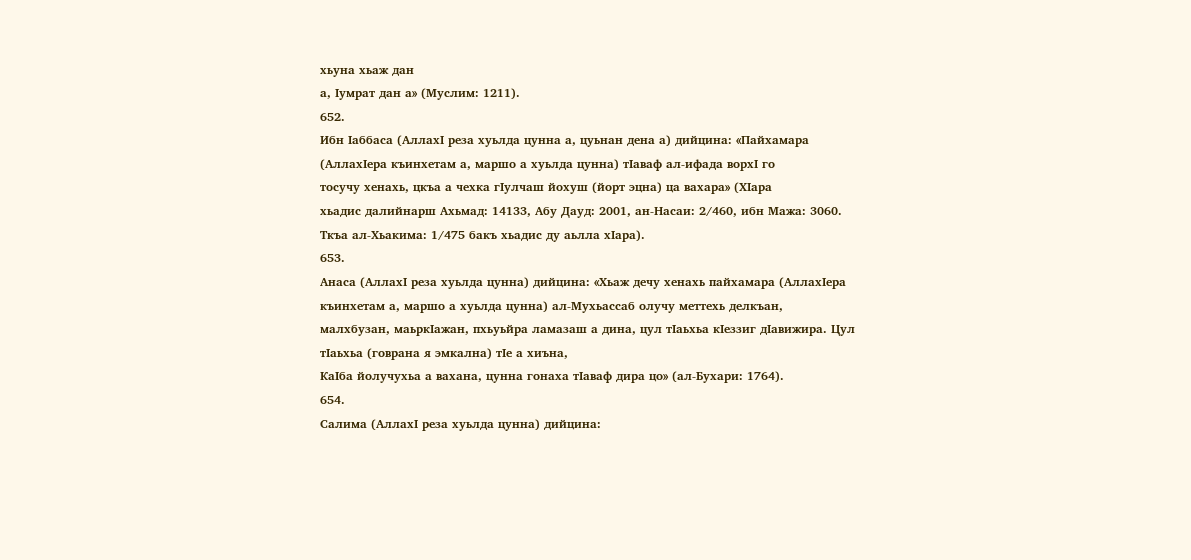хьуна хьаж дан
а, Iумрат дан а» (Муслим: 1211).
652.
Ибн Iаббаса (АллахI реза хуьлда цунна а, цуьнан дена а) дийцина: «Пайхамара
(АллахIера къинхетам а, маршо а хуьлда цунна) тIаваф ал-ифада ворхI го
тосучу хенахь, цкъа а чехка гIулчаш йохуш (йорт эцна) ца вахара» (ХIара
хьадис далийнарш Ахьмад: 14133, Абу Дауд: 2001, ан-Насаи: 2/460, ибн Мажа: 3060.
Ткъа ал-Хьакима: 1/475 бакъ хьадис ду аьлла хIара).
653.
Анаса (АллахI реза хуьлда цунна) дийцина: «Хьаж дечу хенахь пайхамара (АллахIера
къинхетам а, маршо а хуьлда цунна) ал-Мухьассаб олучу меттехь делкъан,
малхбузан, маьркIажан, пхьуьйра ламазаш а дина, цул тIаьхьа кIеззиг дIавижира. Цул тIаьхьа (говрана я эмкална) тIе а хиъна,
КаIба йолучухьа а вахана, цунна гонаха тIаваф дира цо» (ал-Бухари: 1764).
654.
Салима (АллахI реза хуьлда цунна) дийцина: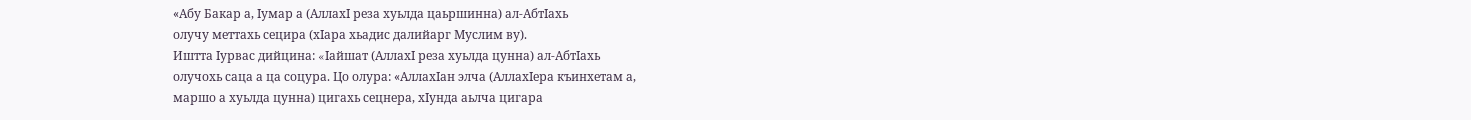«Абу Бакар а, Iумар а (АллахI реза хуьлда цаьршинна) ал-АбтIахь
олучу меттахь сецира (хIара хьадис далийарг Муслим ву).
Иштта Iурвас дийцина: «Iайшат (АллахI реза хуьлда цунна) ал-АбтIахь
олучохь саца а ца соцура. Цо олура: «АллахIан элча (АллахIера къинхетам а,
маршо а хуьлда цунна) цигахь сецнера, хIунда аьлча цигара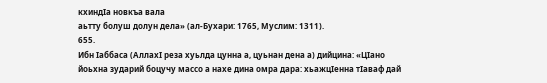кхиндIа новкъа вала
аьтту болуш долун дела» (ал-Бухари: 1765, Муслим: 1311).
655.
Ибн Iаббаса (АллахI реза хуьлда цунна а, цуьнан дена а) дийцина: «ЦIано
йоьхна зударий боцучу массо а нахе дина омра дара: хьажцIенна тIаваф дай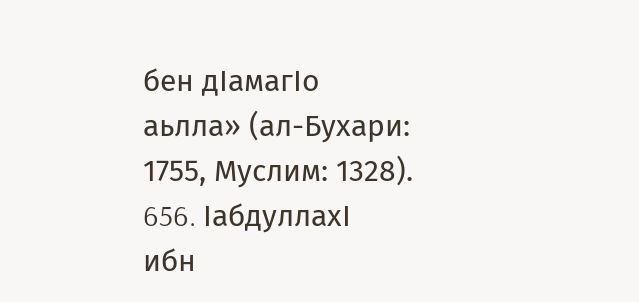бен дIамагIо
аьлла» (ал-Бухари: 1755, Муслим: 1328).
656. IабдуллахI
ибн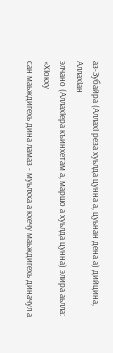аз-Зубайра (АллахI реза хуьлда цунна а, цуьнан дена а) дийцина, АллахIан
элчано (АллахIера къинхетам а, маршо а хуьлда цунна) элира аьлла: «ХIокху
сан маьждигехь дина ламаз - муьлхха а кхечу маьждигехь диначул а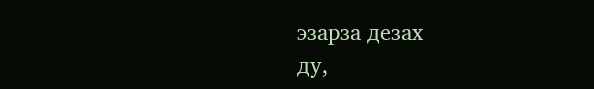эзарза дезах
ду,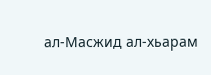ал-Масжид ал-хьарам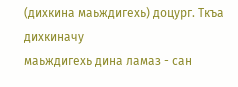(дихкина маьждигехь) доцург. Ткъа дихкиначу
маьждигехь дина ламаз - сан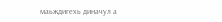маьждигехь диначул а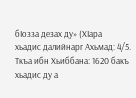бIозза дезах ду» (ХIара
хьадис далийнарг Ахьмад: 4/5. Ткъа ибн Хьиббана: 1620 бакъ хьадис ду а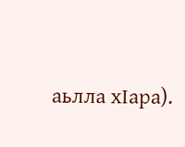аьлла хIара).